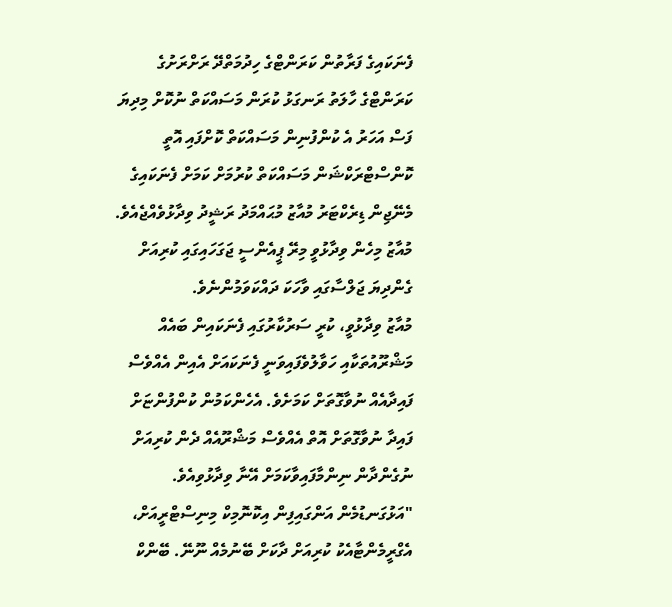ފެނަކައިގެ ފަރާތުން ކަރަންޓްގެ ހިދުމަތްދޭ ރަށްރަށުގެ ކަރަންޓްގެ ހާލަތު ރަނގަޅު ކުރަން މަސައްކަތް ނުކޮށް މިދިޔަ ފަސް އަހަރު އެ ކުންފުނިން މަސައްކަތް ކޮށްފައި އޮތީ ކޮންސްޓްރަކްޝަން މަސައްކަތް ކުރުމަށް ކަމަށް ފެނަކައިގެ މެނޭޖިން ޑިރެކްޓަރު މުއާޒު މުޙައްމަދު ރަޝީދު ވިދާޅުވެއްޖެއެވެ.
މުއާޒު މިހެން ވިދާޅުވީ މިރޭ ޕީއެންސީ ޖަގަހައިގައި ކުރިއަށް ގެންދިޔަ ޖަލްސާގައި ވާހަކަ ދައްކަވަމުންނެވެ.
މުއާޒު ވިދާޅުވީ، ކުރީ ސަރުކާރުގައި ފެނަކައިން ބައެއް މަޝްރޫއުތަކާއި ހަވާލުވެފައިވަނީ ފެނަކައަށް އެއިން އެއްވެސް ފައިދާއެއް ނުވާގޮތަށް ކަމަށެވެ. އެހެންކަމުން ކުންފުންޏަށް ފައިދާ ނުވާގޮތަށް އޮތް އެއްވެސް މަޝްރޫއެއް ދެން ކުރިއަށް ނުގެންދާން ނިންމާފައިވާކަމަށް އޭނާ ވިދާޅުވިއެވެ.
"އަޅުގަނޑުމެން އަންގައިފިން އިކޮނޮމިކް މިނިސްޓްރީއަށް، އެގްރީމެންޓާއެކު ކުރިއަށް ދާކަށް ބޭނުމެއް ނޫނޭ. ބޭންކް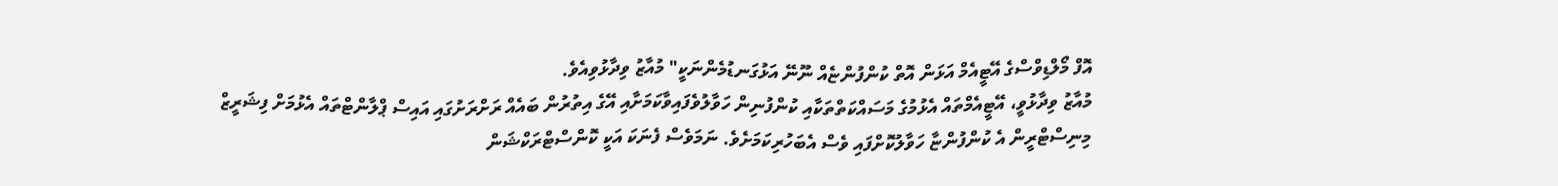އޮފް މޯލްޑިވްސްގެ އޭޓީއެމް އަޅަން އޮތް ކުންފުންޏެއް ނޫނޭ އަޅުގަނޑުމެންނަކީ" މުއާޒު ވިދާޅުވިއެވެ.
މުއާޒު ވިދާޅުވީ، އޭޓީއެމްތައް އެޅުމުގެ މަސައްކަތްތަކާއި ކުންފުނިން ހަވާލުވެފައިވާކަމަށާއި އޭގެ އިތުރުން ބައެއް ރަށްރަށުގައި އައިސް ޕްލާންޓްތައް އެޅުމަށް ފިޝަރީޒް މިނިސްޓްރީން އެ ކުންފުންޏާ ހަވާލުކޮށްފައި ވެސް އެބަހުރިކަމަށެވެ. ނަމަވެސް ފެނަކަ އަކީ ކޮންސްޓްރަކްޝަން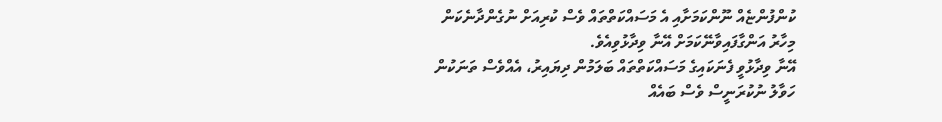ކުންފުންޏެއް ނޫންކަމަށާއި އެ މަސައްކަތްތައް ވެސް ކުރިއަށް ނުގެންދާނެކަން މިހާރު އަންގާފައިވާނޭކަމަށް އޭނާ ވިދާޅުވިއެވެ.
އޭނާ ވިދާޅުވީ ފެނަކައިގެ މަސައްކަތްތައް ބަލަމުން ދިޔައިރު، އެއްވެސް ތަނަކުން ހަވާލު ނުކުރަނީސް ވެސް ބައެއް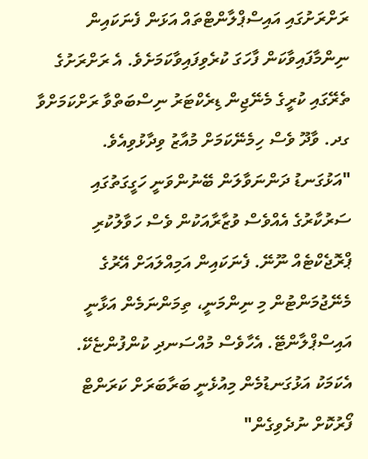ރަށްރަށުގައި އައިސްޕްލާންޓްތައް އަޅަން ފެނަކައިން ނިންމާފައިވާކަން ފާހަގަ ކުރެވިފައިވާކަމަށެވެ. އެ ރަށްރަށުގެ ތެރޭގައި ކުރީގެ މެނޭޖިން ޑިރެކްޓަރު ނިސްބަތްވާ ރަށްކަމަށްވާ ގދ. ވާދޫ ވެސް ހިމެނޭކަމަށް މުއާޒު ވިދާޅުވިއެވެ.
"އަޅުގަނޑު ދަންނަވާލަން ބޭނުންވަނީ ހަގީގަތުގައި ސަރުކާރުގެ އެއްވެސް ވުޒާރާއަކުން ވެސް ހަވާލުކުރި ޕްރޮޖެކްޓެއް ނޫނޭ. ފެނަކައިން އަމިއްލައަށް އޭރުގެ މެނޭޖުމަންޓުން މި ނިންމަނީ، ތިމަންނަމެން އަޅާނީ އައިސްޕްލާންޓޭ. އެހާވެސް މުއްސަނދި ކުންފުންޏެކޭ. އެކަމަކު އަޅުގަނޑުމެން މިއުޅެނީ ބަރާބަރަށް ކަރަންޓް ފޯރުކޮށް ނުދެވިގެން"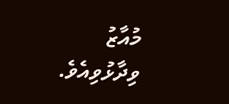މުއާޒު ވިދާޅުވިއެވެ.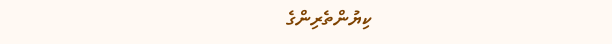ކިޔުންތެރިންގެ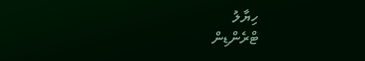ހިޔާލު
ޓްރެންޑިން